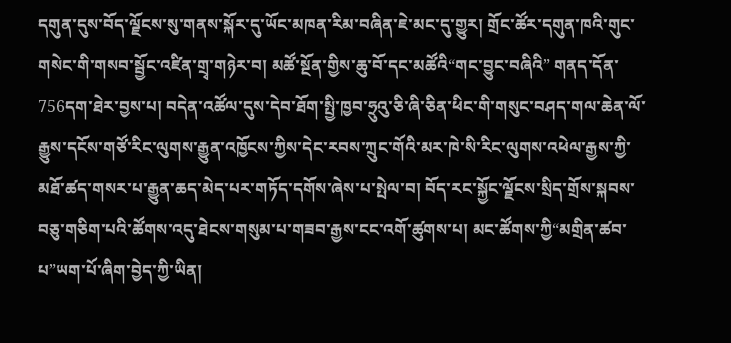དགུན་དུས་བོད་ལྗོངས་སུ་གནས་སྐོར་དུ་ཡོང་མཁན་རིམ་བཞིན་ཇེ་མང་དུ་གྱུར། གྲོང་ཚོར་དགུན་ཁའི་གུང་གསེང་གི་གསབ་སྦྱོང་འཛིན་གྲྭ་གཉེར་བ། མཚོ་སྔོན་གྱིས་ཆུ་བོ་དང་མཚོའི“གང་བྱུང་བཞིའི” གནད་དོན་756དག་ཐེར་བྱས་པ། བདེན་འཚོལ་དུས་དེབ་ཐོག་སྤྱི་ཁྱབ་ཧྲུའུ་ཅི་ཞི་ཅིན་ཕིང་གི་གསུང་བཤད་གལ་ཆེན་ལོ་རྒྱུས་དངོས་གཙོ་རིང་ལུགས་རྒྱུན་འཁྱོངས་ཀྱིས་དེང་རབས་ཀྲུང་གོའི་མར་ཁེ་སི་རིང་ལུགས་འཕེལ་རྒྱས་ཀྱི་མཐོ་ཚད་གསར་པ་རྒྱུན་ཆད་མེད་པར་གཏོད་དགོས་ཞེས་པ་སྤེལ་བ། བོད་རང་སྐྱོང་ལྗོངས་སྲིད་གྲོས་སྐབས་བཅུ་གཅིག་པའི་ཚོགས་འདུ་ཐེངས་གསུམ་པ་གཟབ་རྒྱས་ངང་འགོ་ཚུགས་པ། མང་ཚོགས་ཀྱི“མགྲིན་ཚབ་པ”ཡག་པོ་ཞིག་བྱེད་ཀྱི་ཡིན།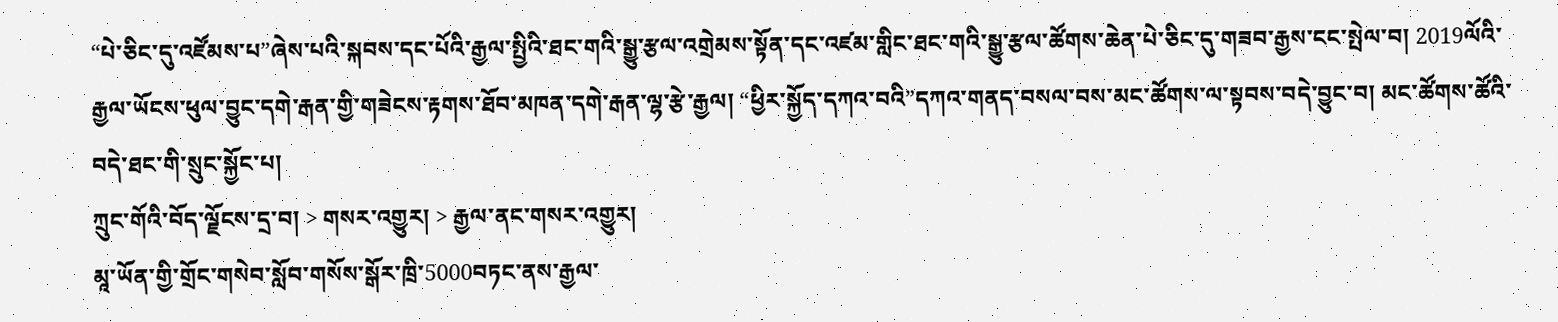“པེ་ཅིང་དུ་འཛོམས་པ”ཞེས་པའི་སྐབས་དང་པོའི་རྒྱལ་སྤྱིའི་ཐང་གའི་སྒྱུ་རྩལ་འགྲེམས་སྟོན་དང་འཛམ་གླིང་ཐང་གའི་སྒྱུ་རྩལ་ཚོགས་ཆེན་པེ་ཅིང་དུ་གཟབ་རྒྱས་ངང་སྤེལ་བ། 2019ལོའི་རྒྱལ་ཡོངས་ཕུལ་བྱུང་དགེ་རྒན་གྱི་གཟེངས་རྟགས་ཐོབ་མཁན་དགེ་རྒན་ལྷ་རྩེ་རྒྱལ། “ཕྱིར་སྐྱོད་དཀའ་བའི”དཀའ་གནད་བསལ་བས་མང་ཚོགས་ལ་སྟབས་བདེ་བྱུང་བ། མང་ཚོགས་ཚོའི་བདེ་ཐང་གི་སྲུང་སྐྱོང་པ།
ཀྲུང་གོའི་བོད་ལྗོངས་དྲ་བ། > གསར་འགྱུར། > རྒྱལ་ནང་གསར་འགྱུར།
མཱ་ཡོན་གྱི་གྲོང་གསེབ་སློབ་གསོས་སྒོར་ཁྲི་5000བཏང་ནས་རྒྱལ་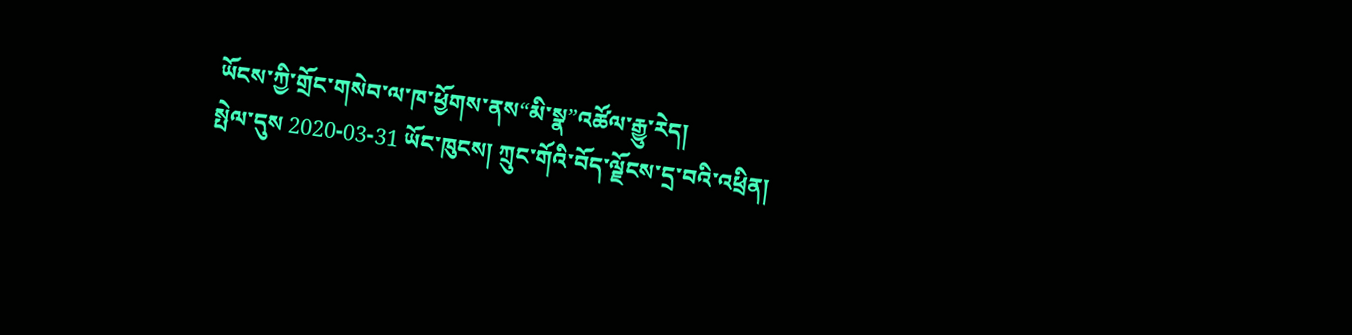ཡོངས་ཀྱི་གྲོང་གསེབ་ལ་ཁ་ཕྱོགས་ནས“མི་སྣ”འཚོལ་རྒྱུ་རེད།
སྤེལ་དུས 2020-03-31 ཡོང་ཁུངས། ཀྲུང་གོའི་བོད་ལྗོངས་དྲ་བའི་འཕྲིན།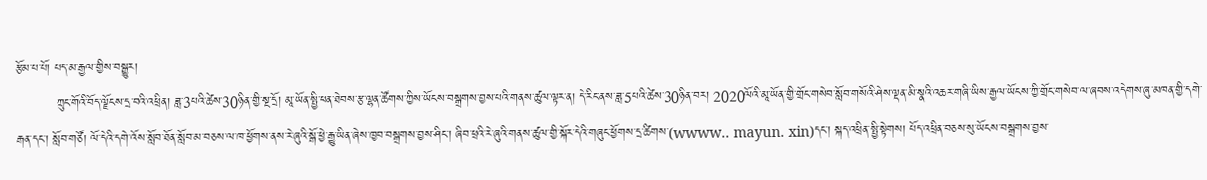རྩོམ་པ་པོ། པད་མ་རྒྱལ་གྱིས་བསྒྱུར།
          ཀྲུང་གོའི་བོད་ལྗོངས་དྲ་བའི་འཕྲིན། ཟླ་3པའི་ཚེས་30ཉིན་གྱི་སྔ་དྲོ། མཱ་ཡོན་སྤྱི་ཕན་ཐེབས་རྩ་ལྷན་ཚོགས་ཀྱིས་ཡོངས་བསྒྲགས་བྱས་པའི་གནས་ཚུལ་ལྟར་ན། དེ་རིང་ནས་ཟླ་5པའི་ཚེས་30ཉིན་བར། 2020ལོའི་མཱ་ཡོན་གྱི་གྲོང་གསེབ་སློབ་གསོའི་ཤེས་ལྡན་མི་སྣའི་འཆར་གཞི་ཡིས་རྒྱལ་ཡོངས་ཀྱི་གྲོང་གསེབ་ལ་ཞབས་འདེགས་ཞུ་མཁན་གྱི་དགེ་རྒན་དང་། སློབ་གཙོ། ལོ་དེའི་དགེ་འོས་སློབ་ཐོན་སློབ་མ་བཅས་ལ་ཁ་ཕྱོགས་ནས་རེ་ཞུའི་སྒོ་ཕྱེ་རྒྱུ་ཡིན་ཞེས་ཁྱབ་བསྒྲགས་བྱས་ཤིང་། ཞིབ་ཕྲའི་རེ་ཞུའི་གནས་ཚུལ་གྱི་སྐོར་དེའི་གཞུང་ཕྱོགས་དྲ་ཚིགས་(wwww.. mayun. xin)དང་། སྐད་འཕྲིན་སྤྱི་སྟེགས། པོད་འཕྲིན་བཅས་སུ་ཡོངས་བསྒྲགས་བྱས་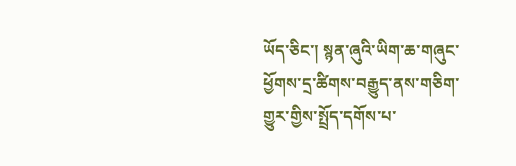ཡོད་ཅིང་། སྙན་ཞུའི་ཡིག་ཆ་གཞུང་ཕྱོགས་དྲ་ཚིགས་བརྒྱུད་ནས་གཅིག་གྱུར་གྱིས་སྤྲོད་དགོས་པ་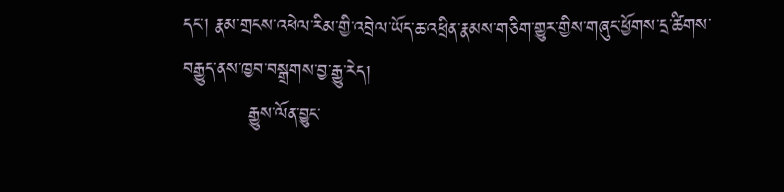དང་། རྣམ་གྲངས་འཕེལ་རིམ་གྱི་འབྲེལ་ཡོད་ཆ་འཕྲིན་རྣམས་གཅིག་གྱུར་གྱིས་གཞུང་ཕྱོགས་དྲ་ཚིགས་བརྒྱུད་ནས་ཁྱབ་བསྒྲགས་བྱ་རྒྱུ་རེད།
          རྒྱུས་ལོན་བྱུང་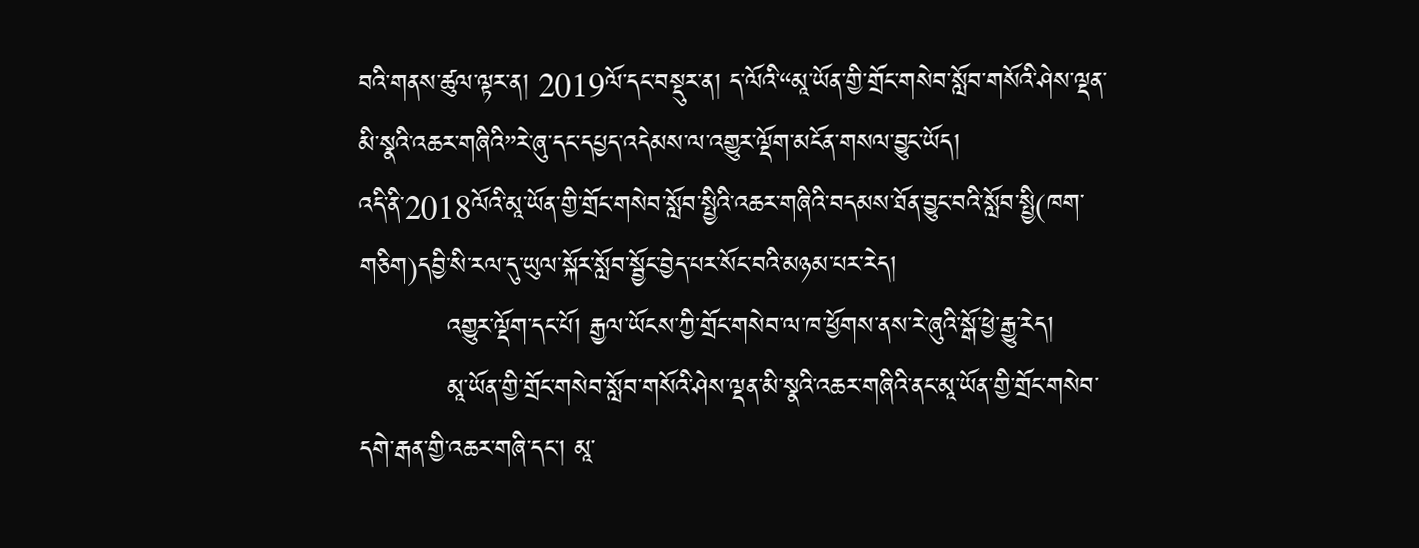བའི་གནས་ཚུལ་ལྟར་ན། 2019ལོ་དང་བསྡུར་ན། ད་ལོའི་“མཱ་ཡོན་གྱི་གྲོང་གསེབ་སློབ་གསོའི་ཤེས་ལྡན་མི་སྣའི་འཆར་གཞིའི”རེ་ཞུ་དང་དཔྱད་འདེམས་ལ་འགྱུར་ལྡོག་མངོན་གསལ་བྱུང་ཡོད།
འདི་ནི་2018ལོའི་མཱ་ཡོན་གྱི་གྲོང་གསེབ་སློབ་སྤྱིའི་འཆར་གཞིའི་བདམས་ཐོན་བྱུང་བའི་སློབ་སྤྱི(ཁག་གཅིག)དབྱི་སི་རལ་དུ་ཡུལ་སྐོར་སློབ་སྦྱོང་བྱེད་པར་སོང་བའི་མཉམ་པར་རེད།
          འགྱུར་ལྡོག་དང་པོ། རྒྱལ་ཡོངས་ཀྱི་གྲོང་གསེབ་ལ་ཁ་ཕྱོགས་ནས་རེ་ཞུའི་སྒོ་ཕྱེ་རྒྱུ་རེད།
          མཱ་ཡོན་གྱི་གྲོང་གསེབ་སློབ་གསོའི་ཤེས་ལྡན་མི་སྣའི་འཆར་གཞིའི་ནང་མཱ་ཡོན་གྱི་གྲོང་གསེབ་དགེ་རྒན་གྱི་འཆར་གཞི་དང་། མཱ་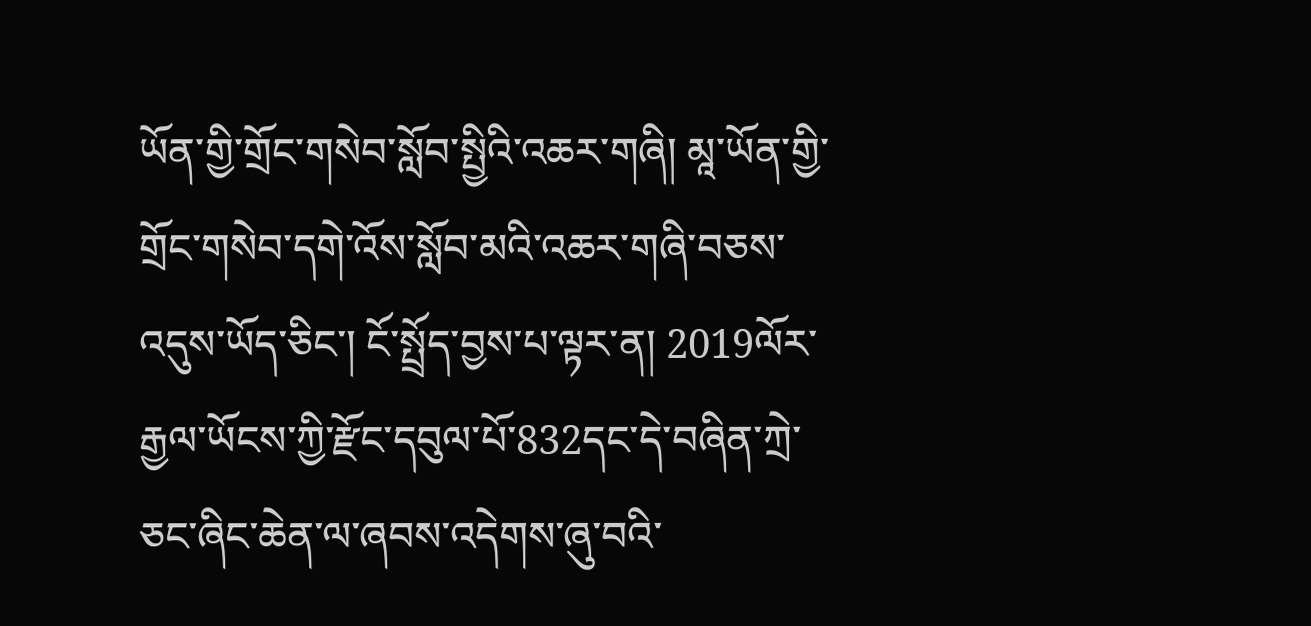ཡོན་གྱི་གྲོང་གསེབ་སློབ་སྤྱིའི་འཆར་གཞི། མཱ་ཡོན་གྱི་གྲོང་གསེབ་དགེ་འོས་སློབ་མའི་འཆར་གཞི་བཅས་འདུས་ཡོད་ཅིང་། ངོ་སྤྲོད་བྱས་པ་ལྟར་ན། 2019ལོར་རྒྱལ་ཡོངས་ཀྱི་རྫོང་དབུལ་པོ་832དང་དེ་བཞིན་ཀྲེ་ཅང་ཞིང་ཆེན་ལ་ཞབས་འདེགས་ཞུ་བའི་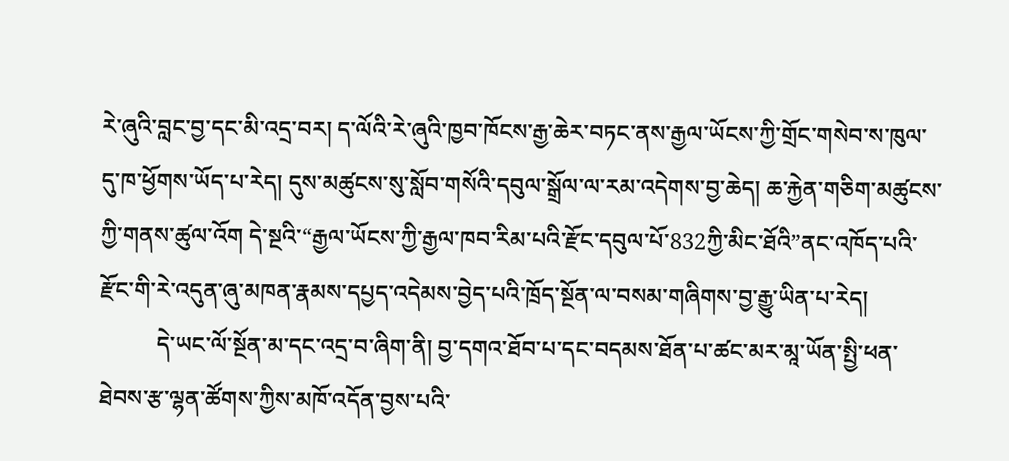རེ་ཞུའི་བླང་བྱ་དང་མི་འདྲ་བར། ད་ལོའི་རེ་ཞུའི་ཁྱབ་ཁོངས་རྒྱ་ཆེར་བཏང་ནས་རྒྱལ་ཡོངས་ཀྱི་གྲོང་གསེབ་ས་ཁུལ་དུ་ཁ་ཕྱོགས་ཡོད་པ་རེད། དུས་མཚུངས་སུ་སློབ་གསོའི་དབུལ་སྒྲོལ་ལ་རམ་འདེགས་བྱ་ཆེད། ཆ་རྐྱེན་གཅིག་མཚུངས་ཀྱི་གནས་ཚུལ་འོག དེ་སྔའི་“རྒྱལ་ཡོངས་ཀྱི་རྒྱལ་ཁབ་རིམ་པའི་རྫོང་དབུལ་པོ་832ཀྱི་མིང་ཐོའི”ནང་འཁོད་པའི་རྫོང་གི་རེ་འདུན་ཞུ་མཁན་རྣམས་དཔྱད་འདེམས་བྱེད་པའི་ཁྲོད་སྔོན་ལ་བསམ་གཞིགས་བྱ་རྒྱུ་ཡིན་པ་རེད།
          དེ་ཡང་ལོ་སྔོན་མ་དང་འདྲ་བ་ཞིག་ནི། བྱ་དགའ་ཐོབ་པ་དང་བདམས་ཐོན་པ་ཚང་མར་མཱ་ཡོན་སྤྱི་ཕན་ཐེབས་རྩ་ལྷན་ཚོགས་ཀྱིས་མཁོ་འདོན་བྱས་པའི་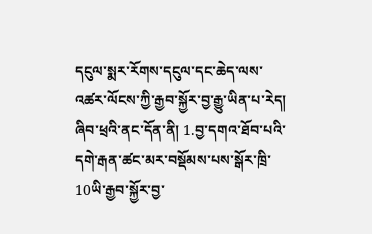དངུལ་སྨར་རོགས་དངུལ་དང་ཆེད་ལས་འཚར་ལོངས་ཀྱི་རྒྱབ་སྐྱོར་བྱ་རྒྱུ་ཡིན་པ་རེད། ཞིབ་ཕྲའི་ནང་དོན་ནི། 1.བྱ་དགའ་ཐོབ་པའི་དགེ་རྒན་ཚང་མར་བསྡོམས་པས་སྒོར་ཁྲི་10ཡི་རྒྱབ་སྐྱོར་བྱ་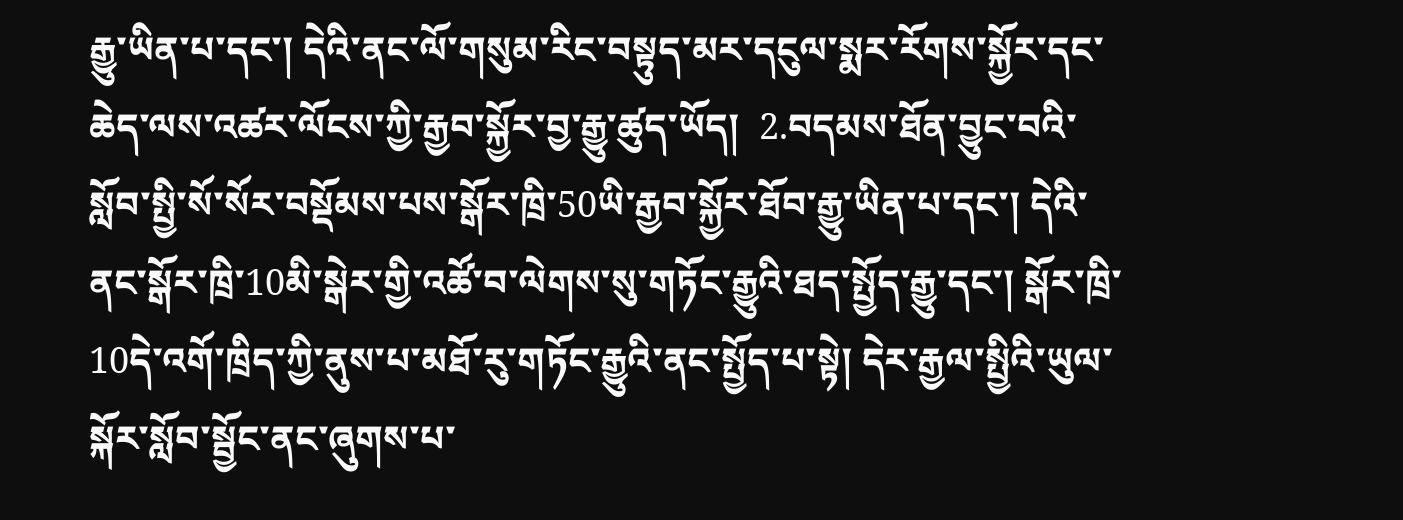རྒྱུ་ཡིན་པ་དང་། དེའི་ནང་ལོ་གསུམ་རིང་བསྟུད་མར་དངུལ་སྨར་རོགས་སྐྱོར་དང་ཆེད་ལས་འཚར་ལོངས་ཀྱི་རྒྱབ་སྐྱོར་བྱ་རྒྱུ་ཚུད་ཡོད།  2.བདམས་ཐོན་བྱུང་བའི་སློབ་སྤྱི་སོ་སོར་བསྡོམས་པས་སྒོར་ཁྲི་50ཡི་རྒྱབ་སྐྱོར་ཐོབ་རྒྱུ་ཡིན་པ་དང་། དེའི་ནང་སྒོར་ཁྲི་10མི་སྒེར་གྱི་འཚོ་བ་ལེགས་སུ་གཏོང་རྒྱུའི་ཐད་སྤྱོད་རྒྱུ་དང་། སྒོར་ཁྲི་10དེ་འགོ་ཁྲིད་ཀྱི་ནུས་པ་མཐོ་རུ་གཏོང་རྒྱུའི་ནང་སྤྱོད་པ་སྟེ། དེར་རྒྱལ་སྤྱིའི་ཡུལ་སྐོར་སློབ་སྦྱོང་ནང་ཞུགས་པ་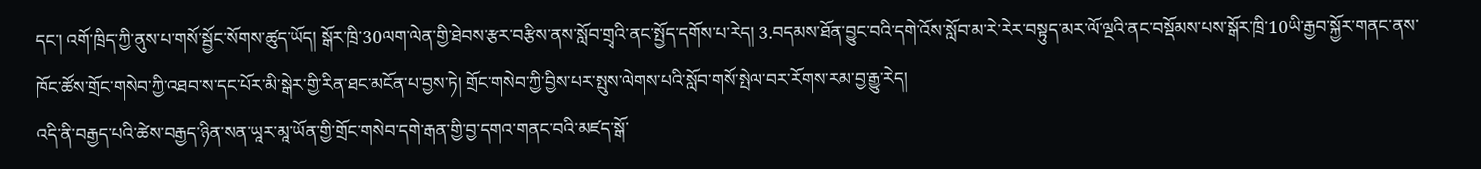དང་། འགོ་ཁྲིད་ཀྱི་ནུས་པ་གསོ་སྦྱོང་སོགས་ཚུད་ཡོད། སྒོར་ཁྲི་30ལག་ལེན་གྱི་ཐེབས་རྩར་བརྩིས་ནས་སློབ་གྲྭའི་ནང་སྤྱོད་དགོས་པ་རེད། 3.བདམས་ཐོན་བྱུང་བའི་དགེ་འོས་སློབ་མ་རེ་རེར་བསྟུད་མར་ལོ་ལྔའི་ནང་བསྡོམས་པས་སྒོར་ཁྲི་10ཡི་རྒྱབ་སྐྱོར་གནང་ནས་ཁོང་ཚོས་གྲོང་གསེབ་ཀྱི་འཐབ་ས་དང་པོར་མི་སྒེར་གྱི་རིན་ཐང་མངོན་པ་བྱས་ཏེ། གྲོང་གསེབ་ཀྱི་བྱིས་པར་སྤུས་ལེགས་པའི་སློབ་གསོ་སྤེལ་བར་རོགས་རམ་བྱ་རྒྱུ་རེད།
འདི་ནི་བརྒྱད་པའི་ཚེས་བརྒྱད་ཉིན་སན་ཡཱར་མཱ་ཡོན་གྱི་གྲོང་གསེབ་དགེ་རྒན་གྱི་བྱ་དགའ་གནང་བའི་མཛད་སྒོ་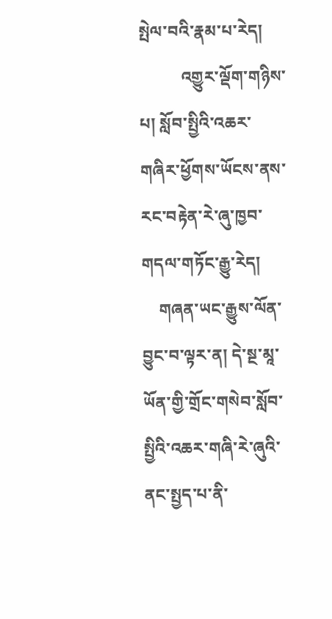སྤེལ་བའི་རྣམ་པ་རེད།
          འགྱུར་ལྡོག་གཉིས་པ། སློབ་སྤྱིའི་འཆར་གཞིར་ཕྱོགས་ཡོངས་ནས་རང་བརྟེན་རེ་ཞུ་ཁྱབ་གདལ་གཏོང་རྒྱུ་རེད།
    གཞན་ཡང་རྒྱུས་ལོན་བྱུང་བ་ལྟར་ན། དེ་སྔ་མཱ་ཡོན་གྱི་གྲོང་གསེབ་སློབ་སྤྱིའི་འཆར་གཞི་རེ་ཞུའི་ནང་སྤྱད་པ་ནི་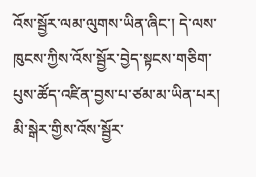འོས་སྦྱོར་ལམ་ལུགས་ཡིན་ཞིང་། དེ་ལས་ཁུངས་ཀྱིས་འོས་སྦྱོར་བྱེད་སྟངས་གཅིག་པུས་ཚོད་འཛིན་བྱས་པ་ཙམ་མ་ཡིན་པར། མི་སྒེར་གྱིས་འོས་སྦྱོར་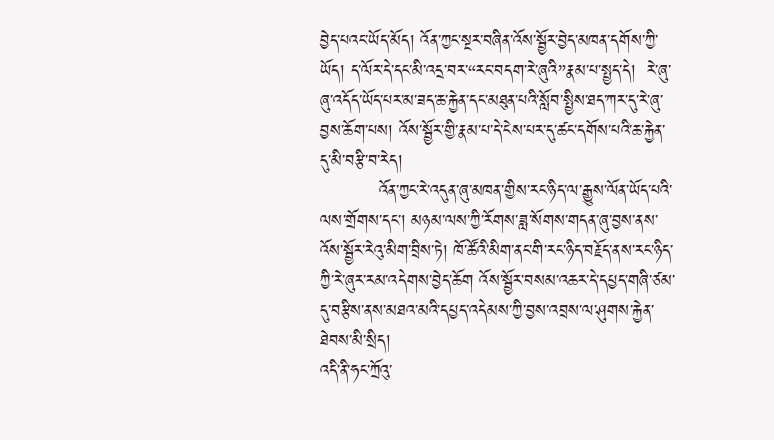བྱེད་པའང་ཡོད་མོད། འོན་ཀྱང་སྔར་བཞིན་འོས་སྦྱོར་བྱེད་མཁན་དགོས་ཀྱི་ཡོད། ད་ལོར་དེ་དང་མི་འདྲ་བར་“རང་བདག་རེ་ཞུའི”རྣམ་པ་སྤྱད་དེ།  རེ་ཞུ་ཞུ་འདོད་ཡོད་པར་མ་ཟད་ཆ་རྐྱེན་དང་མཐུན་པའི་སློབ་སྤྱིས་ཐད་ཀར་དུ་རེ་ཞུ་བྱས་ཆོག་པས། འོས་སྦྱོར་གྱི་རྣམ་པ་དེ་ངེས་པར་དུ་ཚང་དགོས་པའི་ཆ་རྐྱེན་དུ་མི་བརྩི་བ་རེད།
          འོན་ཀྱང་རེ་འདུན་ཞུ་མཁན་གྱིས་རང་ཉིད་ལ་རྒྱུས་ལོན་ཡོད་པའི་ལས་གྲོགས་དང་། མཉམ་ལས་ཀྱི་རོགས་ཟླ་སོགས་གདན་ཞུ་བྱས་ནས་འོས་སྦྱོར་རེའུ་མིག་བྲིས་ཏེ། ཁོ་ཚོའི་མིག་ནང་གི་རང་ཉིད་བརྗོད་ནས་རང་ཉིད་ཀྱི་རེ་ཞུར་རམ་འདེགས་བྱེད་ཆོག འོས་སྦྱོར་བསམ་འཆར་དེ་དཔྱད་གཞི་ཙམ་དུ་བརྩིས་ནས་མཐའ་མའི་དཔྱད་འདེམས་ཀྱི་བྱས་འབྲས་ལ་ཤུགས་རྐྱེན་ཐེབས་མི་སྲིད།
འདི་ནི་ཧང་ཀྲོའུ་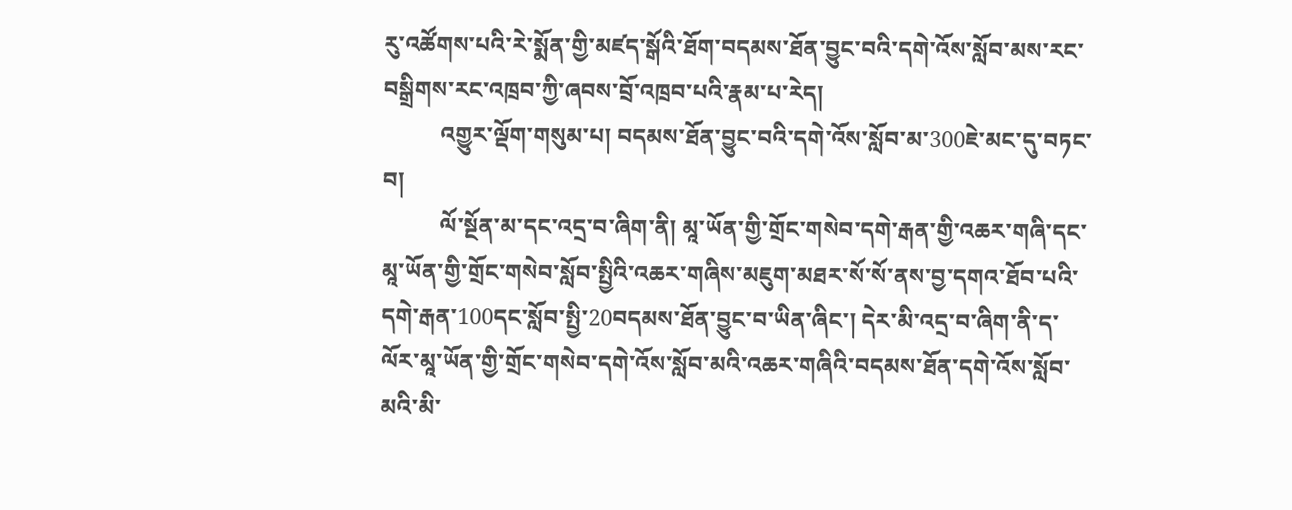རུ་འཚོགས་པའི་རེ་སྨོན་གྱི་མཛད་སྒོའི་ཐོག་བདམས་ཐོན་བྱུང་བའི་དགེ་འོས་སློབ་མས་རང་བསྒྲིགས་རང་འཁྲབ་ཀྱི་ཞབས་བྲོ་འཁྲབ་པའི་རྣམ་པ་རེད།
          འགྱུར་ལྡོག་གསུམ་པ། བདམས་ཐོན་བྱུང་བའི་དགེ་འོས་སློབ་མ་300ཇེ་མང་དུ་བཏང་བ།
          ལོ་སྔོན་མ་དང་འདྲ་བ་ཞིག་ནི། མཱ་ཡོན་གྱི་གྲོང་གསེབ་དགེ་རྒན་གྱི་འཆར་གཞི་དང་མཱ་ཡོན་གྱི་གྲོང་གསེབ་སློབ་སྤྱིའི་འཆར་གཞིས་མཇུག་མཐར་སོ་སོ་ནས་བྱ་དགའ་ཐོབ་པའི་དགེ་རྒན་100དང་སློབ་སྤྱི་20བདམས་ཐོན་བྱུང་བ་ཡིན་ཞིང་། དེར་མི་འདྲ་བ་ཞིག་ནི་ད་ལོར་མཱ་ཡོན་གྱི་གྲོང་གསེབ་དགེ་འོས་སློབ་མའི་འཆར་གཞིའི་བདམས་ཐོན་དགེ་འོས་སློབ་མའི་མི་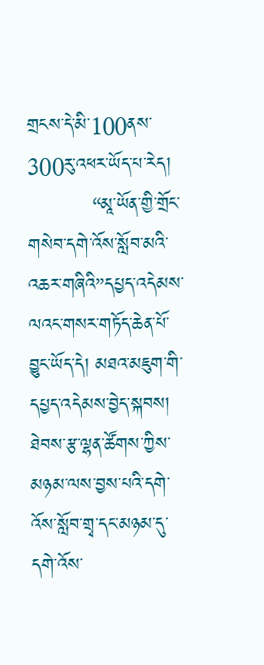གྲངས་དེ་མི་100ནས་300རུ་འཕར་ཡོད་པ་རེད།
          “མཱ་ཡོན་གྱི་གྲོང་གསེབ་དགེ་འོས་སློབ་མའི་འཆར་གཞིའི”དཔྱད་འདེམས་ལའང་གསར་གཏོད་ཆེན་པོ་བྱུང་ཡོད་དེ། མཐའ་མཇུག་གི་དཔྱད་འདེམས་བྱེད་སྐབས། ཐེབས་རྩ་ལྷན་ཚོགས་ཀྱིས་མཉམ་ལས་བྱས་པའི་དགེ་འོས་སློབ་གྲྭ་དང་མཉམ་དུ་དགེ་འོས་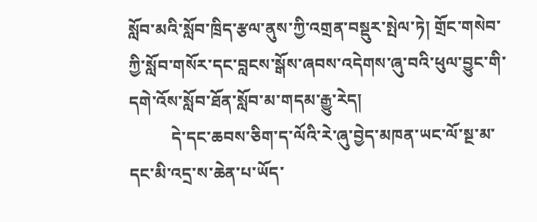སློབ་མའི་སློབ་ཁྲིད་རྩལ་ནུས་ཀྱི་འགྲན་བསྡུར་སྤེལ་ཏེ། གྲོང་གསེབ་ཀྱི་སློབ་གསོར་དང་བླངས་སྒོས་ཞབས་འདེགས་ཞུ་བའི་ཕུལ་བྱུང་གི་དགེ་འོས་སློབ་ཐོན་སློབ་མ་གདམ་རྒྱུ་རེད།
          དེ་དང་ཆབས་ཅིག་ད་ལོའི་རེ་ཞུ་བྱེད་མཁན་ཡང་ལོ་སྔ་མ་དང་མི་འདྲ་ས་ཆེན་པ་ཡོད་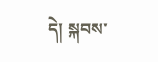དེ། སྐབས་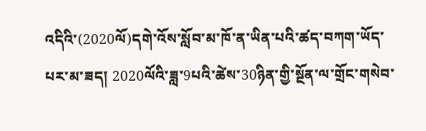འདིའི་(2020ལོ)དགེ་འོས་སློབ་མ་ཁོ་ན་ཡིན་པའི་ཚད་བཀག་ཡོད་པར་མ་ཟད། 2020ལོའི་ཟླ་9པའི་ཚེས་30ཉིན་གྱི་སྔོན་ལ་གྲོང་གསེབ་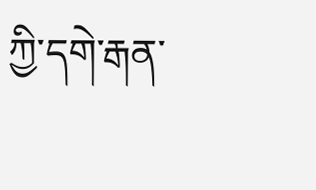ཀྱི་དགེ་རྒན་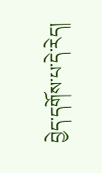བྱེད་དགོས་པ་དེ་རེད།